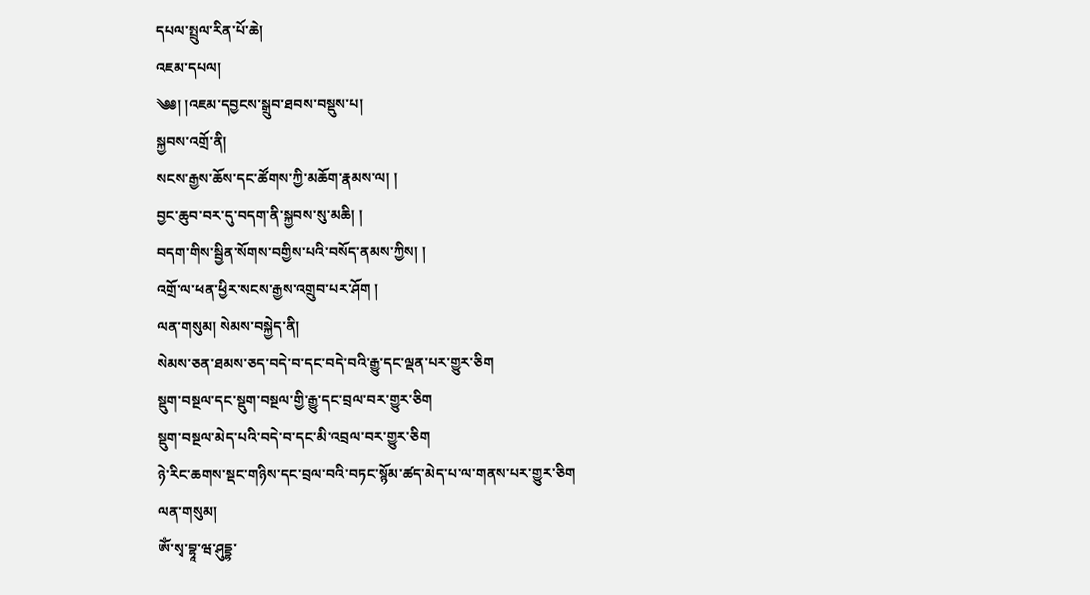དཔལ་སྤྲུལ་རིན་པོ་ཆེ།
འཇམ་དཔལ།
༄༅། །འཇམ་དབྱངས་སྒྲུབ་ཐབས་བསྡུས་པ།
སྐྱབས་འགྲོ་ནི།
སངས་རྒྱས་ཆོས་དང་ཚོགས་ཀྱི་མཆོག་རྣམས་ལ། །
བྱང་ཆུབ་བར་དུ་བདག་ནི་སྐྱབས་སུ་མཆི། །
བདག་གིས་སྦྱིན་སོགས་བགྱིས་པའི་བསོད་ནམས་ཀྱིས། །
འགྲོ་ལ་ཕན་ཕྱིར་སངས་རྒྱས་འགྲུབ་པར་ཤོག །
ལན་གསུམ། སེམས་བསྐྱེད་ནི།
སེམས་ཅན་ཐམས་ཅད་བདེ་བ་དང་བདེ་བའི་རྒྱུ་དང་ལྡན་པར་གྱུར་ཅིག
སྡུག་བསྔལ་དང་སྡུག་བསྔལ་གྱི་རྒྱུ་དང་བྲལ་བར་གྱུར་ཅིག
སྡུག་བསྔལ་མེད་པའི་བདེ་བ་དང་མི་འབྲལ་བར་གྱུར་ཅིག
ཉེ་རིང་ཆགས་སྡང་གཉིས་དང་བྲལ་བའི་བཏང་སྙོམ་ཚད་མེད་པ་ལ་གནས་པར་གྱུར་ཅིག
ལན་གསུམ།
ཨོཾ་སྭ་བྷཱ་ཝ་ཤུདྡྷ་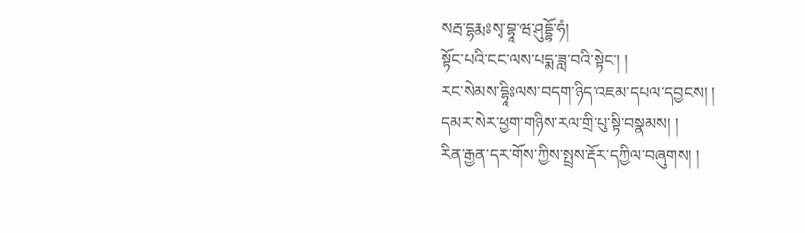སརྦ་དྷརྨཿསྭ་བྷཱ་ཝ་ཤུདྡྷོ་ཧཾ།
སྟོང་པའི་ངང་ལས་པདྨ་ཟླ་བའི་སྟེང་། །
རང་སེམས་དྷཱིཿལས་བདག་ཉིད་འཇམ་དཔལ་དབྱངས། །
དམར་སེར་ཕྱག་གཉིས་རལ་གྲི་པུ་སྟི་བསྣམས། །
རིན་རྒྱན་དར་གོས་ཀྱིས་སྤྲས་རྡོར་དཀྱིལ་བཞུགས། །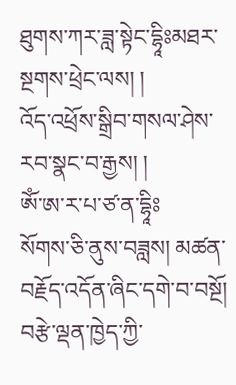ཐུགས་ཀར་ཟླ་སྟེང་དྷཱིཿམཐར་སྔགས་ཕྲེང་ལས། །
འོད་འཕྲོས་སྒྲིབ་གསལ་ཤེས་རབ་སྣང་བ་རྒྱས། །
ཨོཾ་ཨ་ར་པ་ཙ་ན་དྷཱིཿ
སོགས་ཅི་ནུས་བཟླས། མཚན་བརྗོད་འདོན་ཞིང་དགེ་བ་བསྔོ།
བརྩེ་ལྡན་ཁྱེད་ཀྱི་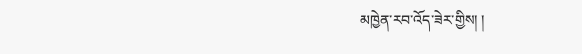མཁྱེན་རབ་འོད་ཟེར་གྱིས། །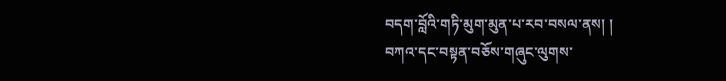བདག་བློའི་གཏི་མུག་མུན་པ་རབ་བསལ་ནས། །
བཀའ་དང་བསྟན་བཅོས་གཞུང་ལུགས་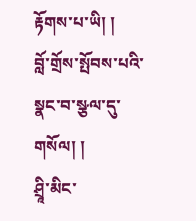རྟོགས་པ་ཡི། །
བློ་གྲོས་སྤོབས་པའི་སྣང་བ་སྩལ་དུ་གསོལ། །
ཤྲཱི་མིང་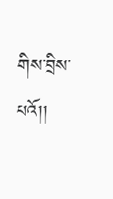གིས་བྲིས་པའོ།།